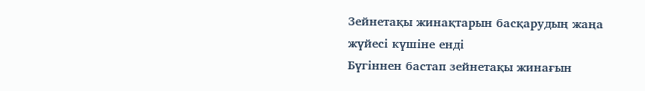Зейнетақы жинақтарын басқарудың жаңа жүйесі күшіне енді
Бүгіннен бастап зейнетақы жинағын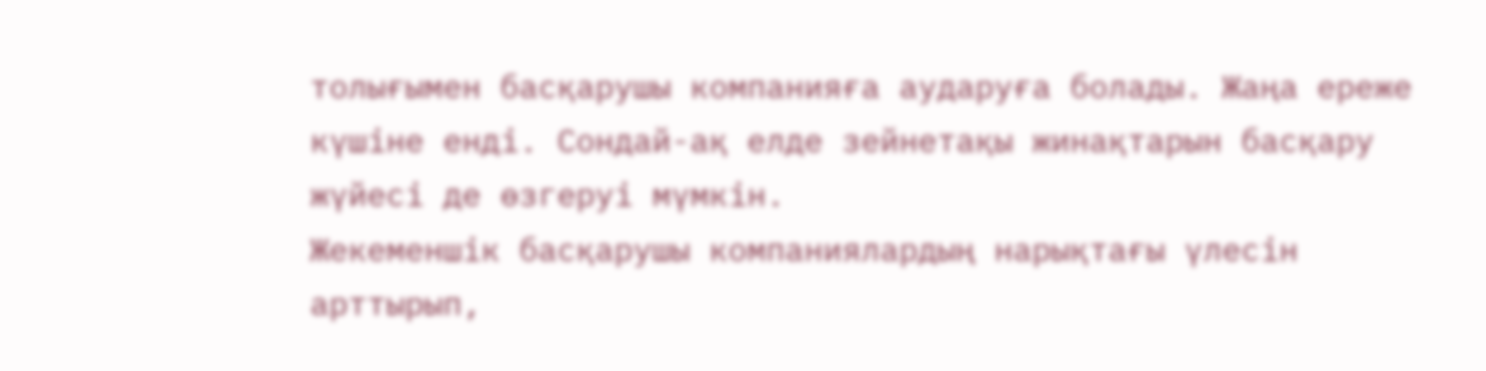толығымен басқарушы компанияға аударуға болады. Жаңа ереже күшіне енді. Сондай-ақ елде зейнетақы жинақтарын басқару жүйесі де өзгеруі мүмкін.
Жекеменшік басқарушы компаниялардың нарықтағы үлесін арттырып,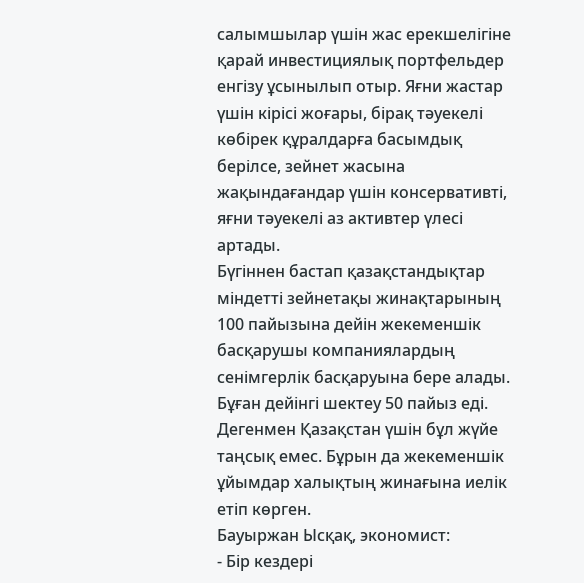салымшылар үшін жас ерекшелігіне қарай инвестициялық портфельдер енгізу ұсынылып отыр. Яғни жастар үшін кірісі жоғары, бірақ тәуекелі көбірек құралдарға басымдық берілсе, зейнет жасына жақындағандар үшін консервативті, яғни тәуекелі аз активтер үлесі артады.
Бүгіннен бастап қазақстандықтар міндетті зейнетақы жинақтарының 100 пайызына дейін жекеменшік басқарушы компаниялардың сенімгерлік басқаруына бере алады. Бұған дейінгі шектеу 50 пайыз еді. Дегенмен Қазақстан үшін бұл жүйе таңсық емес. Бұрын да жекеменшік ұйымдар халықтың жинағына иелік етіп көрген.
Бауыржан Ысқақ, экономист:
- Бір кездері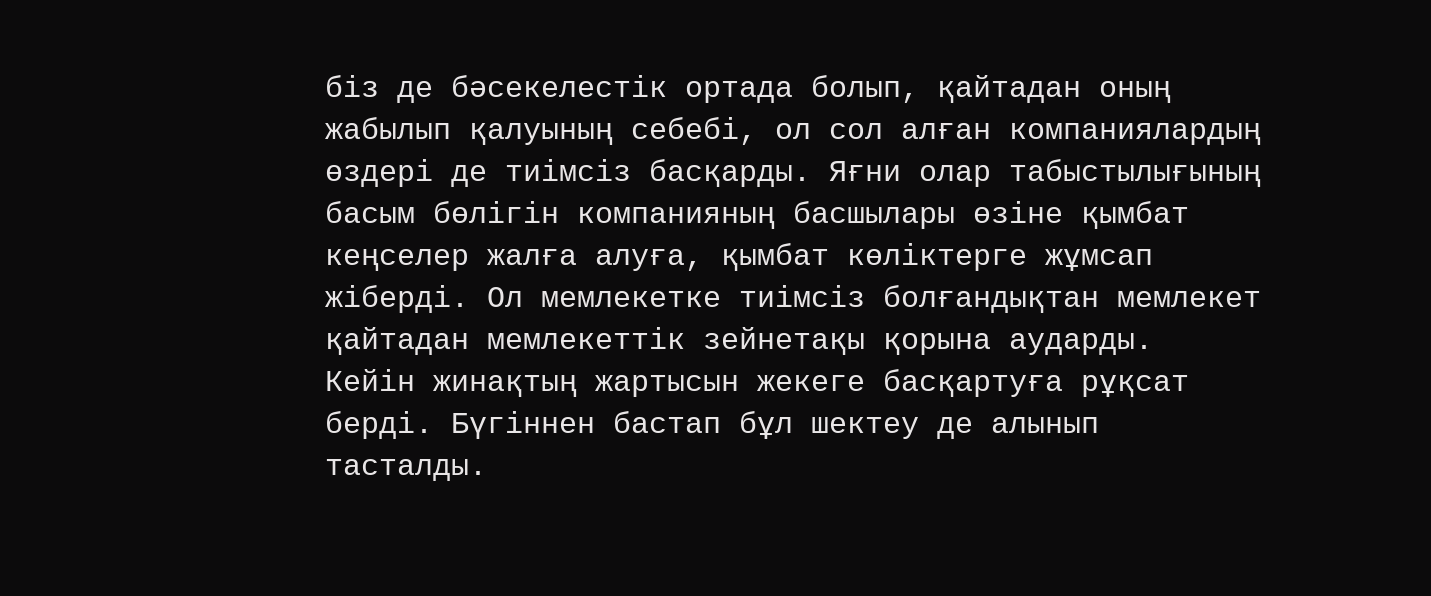біз де бәсекелестік ортада болып, қайтадан оның жабылып қалуының себебі, ол сол алған компаниялардың өздері де тиімсіз басқарды. Яғни олар табыстылығының басым бөлігін компанияның басшылары өзіне қымбат кеңселер жалға алуға, қымбат көліктерге жұмсап жіберді. Ол мемлекетке тиімсіз болғандықтан мемлекет қайтадан мемлекеттік зейнетақы қорына аударды.
Кейін жинақтың жартысын жекеге басқартуға рұқсат берді. Бүгіннен бастап бұл шектеу де алынып тасталды.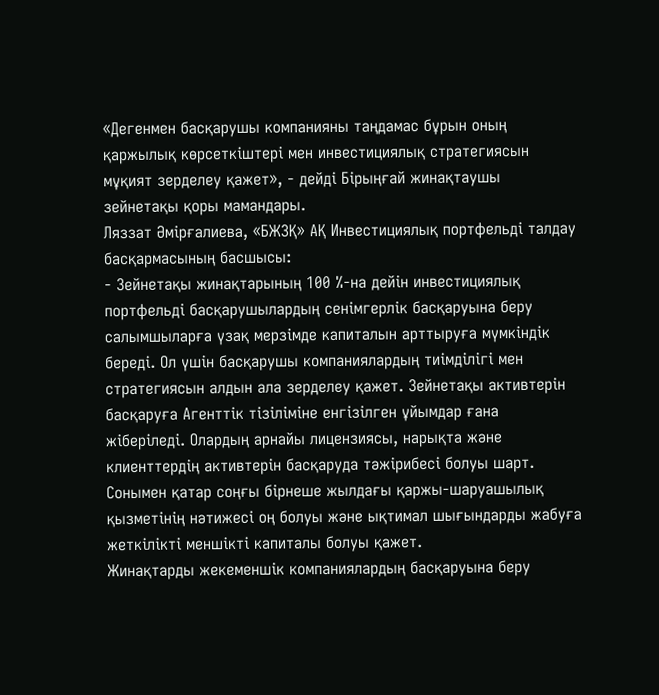«Дегенмен басқарушы компанияны таңдамас бұрын оның қаржылық көрсеткіштері мен инвестициялық стратегиясын мұқият зерделеу қажет», - дейді Бірыңғай жинақтаушы зейнетақы қоры мамандары.
Ляззат Әмірғалиева, «БЖЗҚ» АҚ Инвестициялық портфельді талдау басқармасының басшысы:
- Зейнетақы жинақтарының 100 %-на дейін инвестициялық портфельді басқарушылардың сенімгерлік басқаруына беру салымшыларға үзақ мерзімде капиталын арттыруға мүмкіндік береді. Ол үшін басқарушы компаниялардың тиімділігі мен стратегиясын алдын ала зерделеу қажет. Зейнетақы активтерін басқаруға Агенттік тізіліміне енгізілген ұйымдар ғана жіберіледі. Олардың арнайы лицензиясы, нарықта және клиенттердің активтерін басқаруда тәжірибесі болуы шарт. Сонымен қатар соңғы бірнеше жылдағы қаржы-шаруашылық қызметінің нәтижесі оң болуы және ықтимал шығындарды жабуға жеткілікті меншікті капиталы болуы қажет.
Жинақтарды жекеменшік компаниялардың басқаруына беру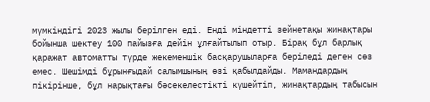мүмкіндігі 2023 жылы берілген еді. Енді міндетті зейнетақы жинақтары бойынша шектеу 100 пайызға дейін ұлғайтылып отыр. Бірақ бұл барлық қаражат автоматты түрде жекеменшік басқарушыларға беріледі деген сөз емес. Шешімді бұрынғыдай салымшының өзі қабылдайды. Мамандардың пікірінше, бұл нарықтағы бәсекелестікті күшейтіп, жинақтардың табысын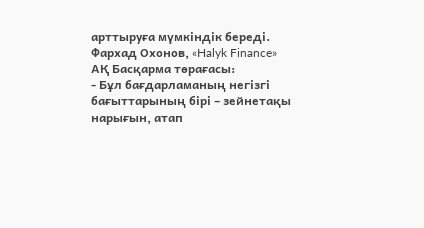арттыруға мүмкіндік береді.
Фархад Охонов, «Halyk Finance» АҚ Басқарма төрағасы:
- Бұл бағдарламаның негізгі бағыттарының бірі – зейнетақы нарығын, атап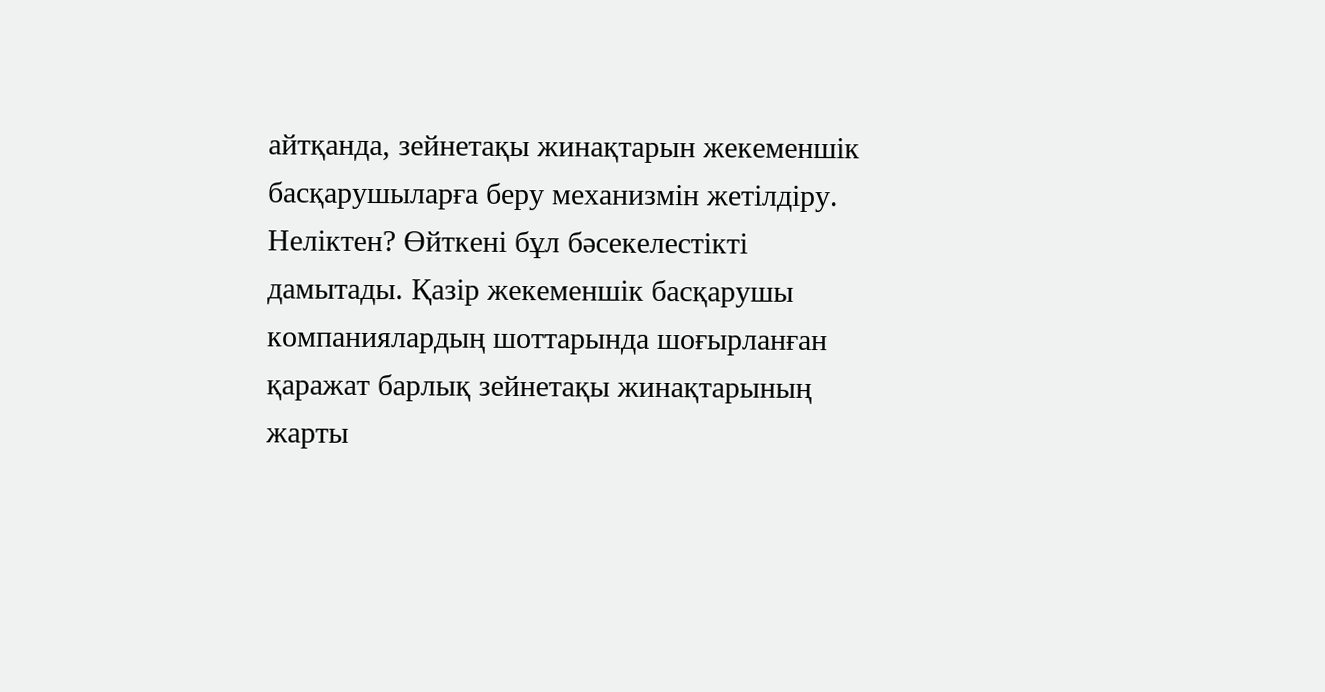айтқанда, зейнетақы жинақтарын жекеменшік басқарушыларға беру механизмін жетілдіру. Неліктен? Өйткені бұл бәсекелестікті дамытады. Қазір жекеменшік басқарушы компаниялардың шоттарында шоғырланған қаражат барлық зейнетақы жинақтарының жарты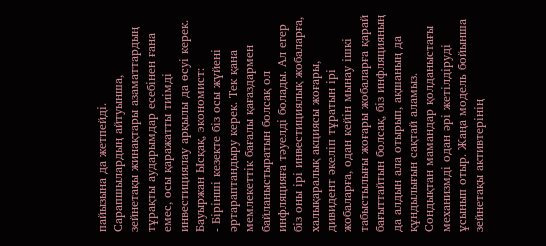пайызына да жетпейді.
Сарапшылардың айтуынша, зейнетақы жинақтары азаматтардың тұрақты аударымдар есебінен ғана емес, осы қаражатты тиімді инвестициялау арқылы да өсуі керек.
Бауыржан Ысқақ, экономист:
- Бірінші кезекте біз осы жүйені әртараптандыру керек. Тек қана мемлекеттік бағалы қағаздармен байланыстыратын болсақ ол инфляцияға тәуелді болады. Ал егер біз оны ірі инвестициялық жобаларға, халықаралық акциясы жоғары, дивидент әкеліп тұратын ірі жобаларға, одан кейін мынау ішкі табыстылығы жоғары жобаларға қарай бағыттайтын болсақ, біз инфляцияның да алдын ала отырып, ақшаның да құндылығын сақтай аламыз.
Сондықтан мамандар қолданыстағы механизмді одан әрі жетілдіруді ұсынып отыр. Жаңа модель бойынша зейнетақы активтерінің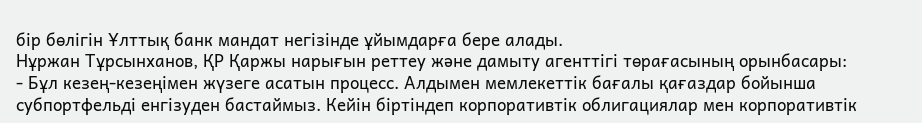бір бөлігін Ұлттық банк мандат негізінде ұйымдарға бере алады.
Нұржан Тұрсынханов, ҚР Қаржы нарығын реттеу және дамыту агенттігі төрағасының орынбасары:
- Бұл кезең-кезеңімен жүзеге асатын процесс. Алдымен мемлекеттік бағалы қағаздар бойынша субпортфельді енгізуден бастаймыз. Кейін біртіндеп корпоративтік облигациялар мен корпоративтік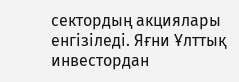сектордың акциялары енгізіледі. Яғни Ұлттық инвестордан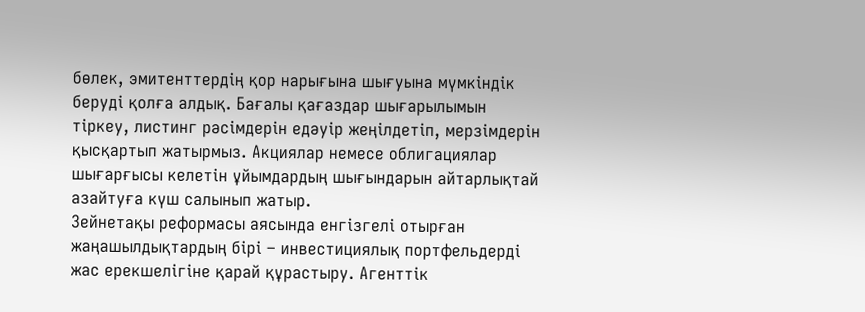бөлек, эмитенттердің қор нарығына шығуына мүмкіндік беруді қолға алдық. Бағалы қағаздар шығарылымын тіркеу, листинг рәсімдерін едәуір жеңілдетіп, мерзімдерін қысқартып жатырмыз. Акциялар немесе облигациялар шығарғысы келетін ұйымдардың шығындарын айтарлықтай азайтуға күш салынып жатыр.
Зейнетақы реформасы аясында енгізгелі отырған жаңашылдықтардың бірі – инвестициялық портфельдерді жас ерекшелігіне қарай құрастыру. Агенттік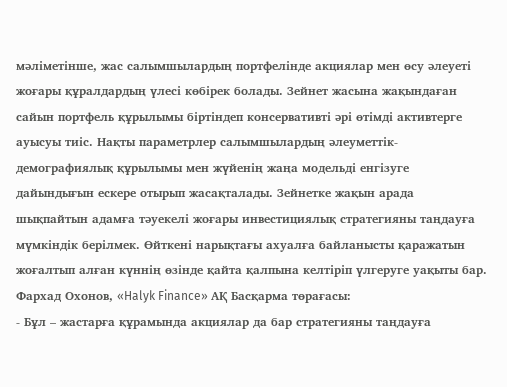мәліметінше, жас салымшылардың портфелінде акциялар мен өсу әлеуеті жоғары құралдардың үлесі көбірек болады. Зейнет жасына жақындаған сайын портфель құрылымы біртіндеп консервативті әрі өтімді активтерге ауысуы тиіс. Нақты параметрлер салымшылардың әлеуметтік-демографиялық құрылымы мен жүйенің жаңа модельді енгізуге дайындығын ескере отырып жасақталады. Зейнетке жақын арада шықпайтын адамға тәуекелі жоғары инвестициялық стратегияны таңдауға мүмкіндік берілмек. Өйткені нарықтағы ахуалға байланысты қаражатын жоғалтып алған күннің өзінде қайта қалпына келтіріп үлгеруге уақыты бар.
Фархад Охонов, «Halyk Finance» АҚ Басқарма төрағасы:
- Бұл – жастарға құрамында акциялар да бар стратегияны таңдауға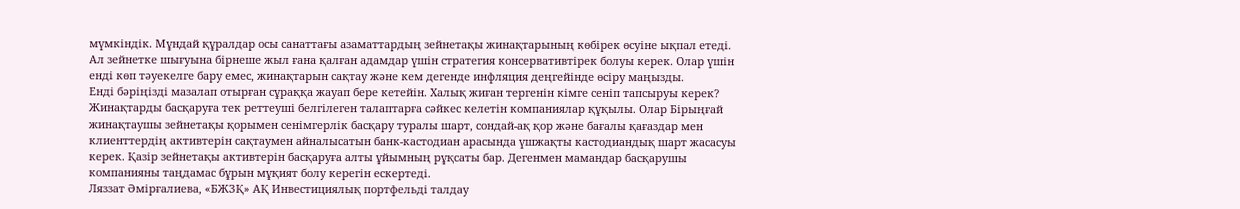мүмкіндік. Мұндай құралдар осы санаттағы азаматтардың зейнетақы жинақтарының көбірек өсуіне ықпал етеді. Ал зейнетке шығуына бірнеше жыл ғана қалған адамдар үшін стратегия консервативтірек болуы керек. Олар үшін енді көп тәуекелге бару емес, жинақтарын сақтау және кем дегенде инфляция деңгейінде өсіру маңызды.
Енді бәріңізді мазалап отырған сұраққа жауап бере кетейін. Халық жиған тергенін кімге сеніп тапсыруы керек? Жинақтарды басқаруға тек реттеуші белгілеген талаптарға сәйкес келетін компаниялар құқылы. Олар Бірыңғай жинақтаушы зейнетақы қорымен сенімгерлік басқару туралы шарт, сондай-ақ қор және бағалы қағаздар мен клиенттердің активтерін сақтаумен айналысатын банк-кастодиан арасында үшжақты кастодиандық шарт жасасуы керек. Қазір зейнетақы активтерін басқаруға алты ұйымның рұқсаты бар. Дегенмен мамандар басқарушы компанияны таңдамас бұрын мұқият болу керегін ескертеді.
Ляззат Әмірғалиева, «БЖЗҚ» АҚ Инвестициялық портфельді талдау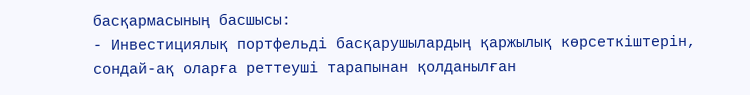басқармасының басшысы:
- Инвестициялық портфельді басқарушылардың қаржылық көрсеткіштерін, сондай-ақ оларға реттеуші тарапынан қолданылған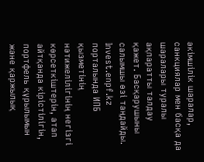әкімшілік шаралар, санкциялар мен басқа да шаралары туралы ақпаратты талдау қажет. Басқарушыны салымшы өзі таңдайды. Invest.enpf.kz порталында ИПБ қызметінің нәтижелілігінің негізгі көрсеткіштерін, атап айтқанда кірістілігін, портфель құрылымын және қаржылық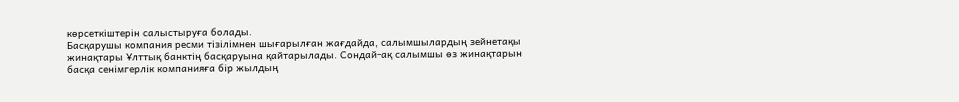көрсеткіштерін салыстыруға болады.
Басқарушы компания ресми тізілімнен шығарылған жағдайда, салымшылардың зейнетақы жинақтары Ұлттық банктің басқаруына қайтарылады. Сондай-ақ салымшы өз жинақтарын басқа сенімгерлік компанияға бір жылдың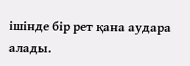ішінде бір рет қана аудара алады.